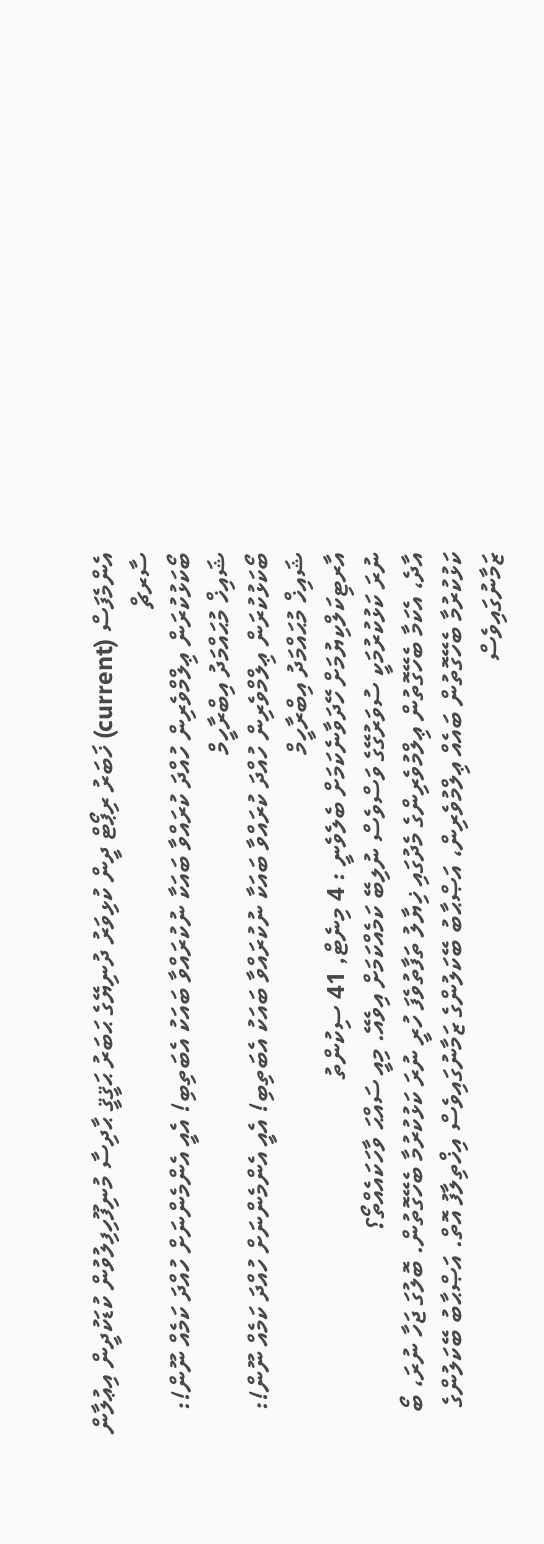އެންމެފަސް (current) ޚަބަރު ރިޕޯޓް ދީން ކުޅިވަރު ދުނިޔޭގެ ޙަބަރު ޙަޤީޤީ ޙާދިސާ މުނިފޫހިފިލުވުން ކުޑަކުދީން އިޢުލާން ސާރޗް
ބޯކަޅުކުރަން ޢިލްމްވެރިން ހުއްދަ ކުރައްވާ ބައަކާ ނުކުރައްވާ ބައަކު އެބަތިބި! އެއީ އެންމެންނަށް ހުއްދަ ކަމެއް ނޫން!: ޝައިޚް މުޙައްމަދު އިބްރާހީމް
ބޯކަޅުކުރަން ޢިލްމްވެރިން ހުއްދަ ކުރައްވާ ބައަކާ ނުކުރައްވާ ބައަކު އެބަތިބި! އެއީ އެންމެންނަށް ހުއްދަ ކަމެއް ނޫން!: ޝައިޚް މުޙައްމަދު އިބްރާހީމް
އާރޓިކަލްކިޔުމަށް ހޭދަވާނެކަމަށް ބެލެވެނީ : 4 މިނެޓް, 41 ސިކުންތު
ނުރަ ކަޅުކުރުމަކީ ސުވަރުގޭގެ ވަސްވެސް ނުލިބޭ ކަމެއްކަމަށް އިވެއޭ. މިއީ ސައްޙަ ވާހަކައެއްތޯ؟
އާދެ، އެކަމާ ބެހޭގޮތުން ޢިލްމުވެރިންގެ މެދުގައި ޚިޔާލު ތަފާތުވެފަ ހުރީ ނުރަ ކަޅުކުރުމާ ބެހޭގޮތުން. ބޮލުގަ ޖަހާ ނުރަ، ބޯ ކަޅުކުރުމާ ބެހޭގޮތުން ބައެއް ޢިލްމުވެރިން، އަޞްޙާބު ބޭކަލުންގެ ޒަމާނުގައިވެސް އިޚްތިލާފު އޮތް. އަޞްޙާބު ބޭކަލުންގެ ޒަމާނުގައިވެސް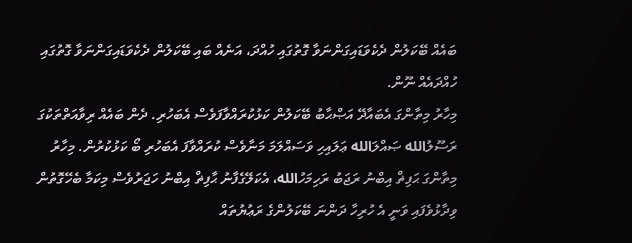ބައެއް ބޭކަލުން ދެކެވަޑައިގަންނަވާ ގޮތުގައި ހުއްދަ، އަނެއް ބައި ބޭކަލުން ދެކެވަޑައިގަންނަވާ ގޮތުގައި ހުއްދައެއް ނޫން.
މިހާރު މިތާންގަ އެބައާދޭ އަޞްޙާބު ބޭކަލުން ކަޅުކުރައްވާފަވެސް އެބަހުރި. ދެން ބައެއް ރިވާއަތްތަކުގަ ރަސޫލުالله ޞައްލަالله ޢަލައިހި ވަސައްލަމަ މަނާވެސް ކުރައްވާފަ އެބަހުރި ބޯ ކަޅުކުރުން. މިހާރު މިތާންގަ ޙަފިޡް އިބްނު ރަޖަބު ރަހިމަހުالله، އެކަލޭގެފާނު ޙާފިޡް އިބްނު ހަޖަރުވެސް މިކަމާ ބެހޭގޮތުން ވިދާޅުވެފައި ވަނީ އެ ހުރިހާ ދަންނަ ބޭކަލުންގެ ރަޢުޔުތައް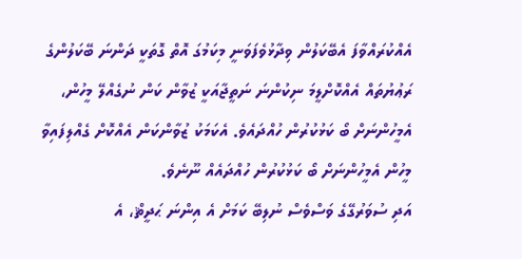އެއްކުރައްވާފަ އެބޭކަލުން ވިދާޅުވެފަވަނީ މިކަމުގަ އޮތް ގޮތަކީ ދަންނަ ބޭކަލުންގެ ރަޢުޔުތައް އެއްކޮށްލީމަ ނިކުންނަ ނަތީޖާއަކީ ޒުވާން ކަން ނުގެއްލޭ މީހުން، އެމީހުންނަށް ބޯ ކަޅުކުރުން ހުއްދައެވެ. އެކަމަކު ޒުވާންކަން އެއްކޮށް ގެއްލިފައިވާ މީހުން އެމީހުންނަށް ބޯ ކަޅުކުރުން ހުއްދައެއް ނޫނެވެ.
އަދި ސުވަރުގޭގެ ވަސްވެސް ނުލިބޭ ކަމަށް އެ އިންނަ ޙަދީޘް، އެ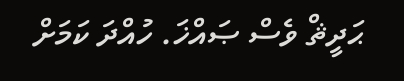ޙަދީޘް ވެސް ޞައްޚަ. ހުއްދަ ކަމަށް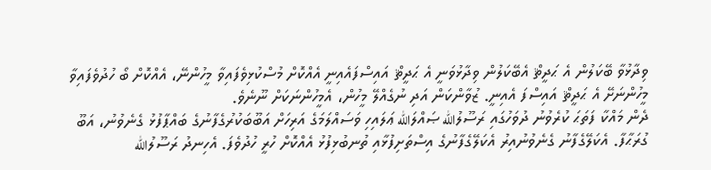ވިދާޅުވާ ބޭކަލުން އެ ޙަދީޘް އެބޭކަލުން ވިދާޅުވަނީ އެ ޙަދީޘް އައިސްފައެއިނީ އެއްކޮށް މުސްކުޅިވެފައިވާ މީހުންނޭ، އެއްކޮށް ބޯ ހުދުވެފައިވާ މީހުންނަށޭ އެ ޙަދީޘް އައިސްފަ އެއިނީ. ޒުވާންކަން އަދި ނުގެއްލޭ މީހުން، އެމީހުންނަކަށް ނޫނެވެ.
ދެން މައްކާ ފަތަޙަ ކުރެވުނު ދުވަހުގައި ރަސޫލުالله ޞައްލަالله ޢަލައިހި ވަސައްލަމަގެ އަރިހަށް އަބޫބަކުރުގެފާނުގެ ބައްޕާފުޅު ގެނެވުނު، އަބޫ ގުރަޙާފާ. އެކަލޭގެފާނު ގެނެވުނުއިރު އެކަލޭގެފާނުގެ އިސްތަށިފުޅާއި ތުނބުޅިފުޅު އެއްކޮށް ހުރީ ހުދުވެފަ. އެހިނދު ރަސޫލުالله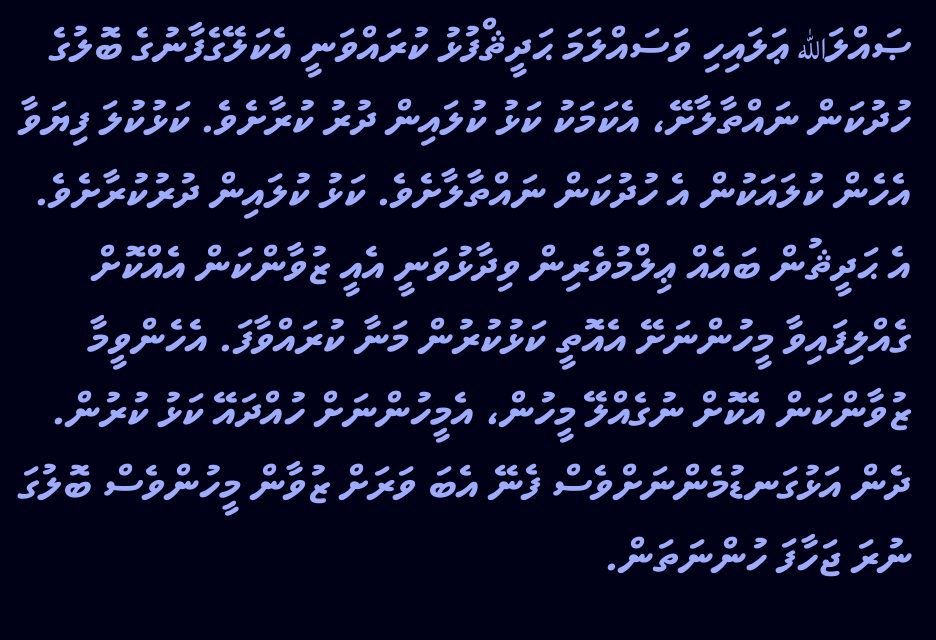ޞައްލަالله ޢަލައިހި ވަސައްލަމަ ޙަދީޘްފުޅު ކުރައްވަނީ އެކަލޭގެފާނުގެ ބޮލުގެ ހުދުކަން ނައްތާލާށޭ، އެކަމަކު ކަޅު ކުލައިން ދުރު ކުރާށެވެ. ކަޅުކުލަ ފިޔަވާ އެހެން ކުލައަކުން އެ ހުދުކަން ނައްތާލާށެވެ. ކަޅު ކުލައިން ދުރުކުރާށެވެ.
އެ ޙަދީޘުން ބައެއް ޢިލްމުވެރިން ވިދާޅުވަނީ އެއީ ޒުވާންކަން އެއްކޮށް ގެއްލިފައިވާ މީހުންނަށޭ އެއޮތީ ކަޅުކުރުން މަނާ ކުރައްވާފަ. އެހެންވީމާ ޒުވާންކަން އެކޮށް ނުގެއްލޭ މީހުން، އެމީހުންނަށް ހުއްދައޭ ކަޅު ކުރުން. ދެން އަޅުގަނޑުމެންނަށްވެސް ފެނޭ އެބަ ވަރަށް ޒުވާން މީހުންވެސް ބޮލުގަ ނުރަ ޖަހާފަ ހުންނަތަން.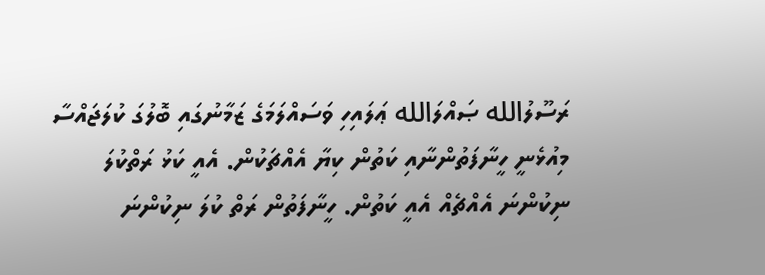ރަސޫލުالله ޞައްލަالله ޢަލައިހި ވަސައްލަމަގެ ޒަމާނުގައި ބޮލުގަ ކުލަޖައްސާ މިއުޅެނީ ހީނާފަތުންނާއި ކަތުން ކިޔާ އެއްޗަކުން. އެއީ ކަޅު ރަތްކުލަ ނިކުންނަ އެއްޗެއް އެއީ ކަތުން. ހީނާފަތުން ރަތް ކުލަ ނިކުންނަ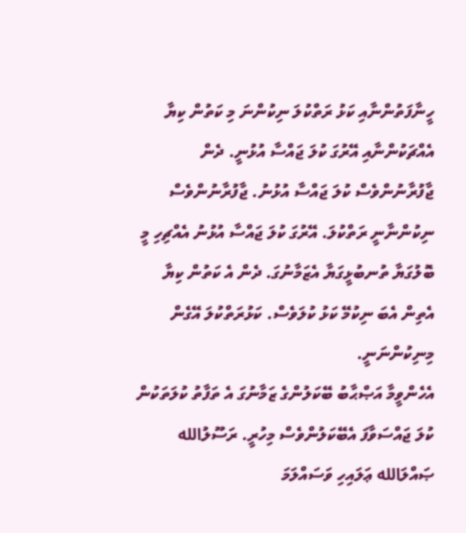ހީނާފަތުންނާއި ކަޅު ރަތްކުލަ ނިކުންނަ މި ކަތުން ކިޔާ އެއްޗަކުންނާއި އޭރުގަ ކުލަ ޖައްސާ އުޅުނީ. ދެން ޖާފުރާނުންވެސް ކުލަ ޖައްސާ އުޅުނު. ޖާފުރާނުންވެސް ނިކުންނާނީ ރަތްކުލަ. އޭރުގަ ކުލަ ޖައްސާ އުޅުނު އެއްޗިހި މީ ބޮލުގަޔާ ތުނބުޅީގަޔާ އެޒަމާނުގަ. ދެން އެ ކަތުން ކިޔާ އެތިން އެބަ ނިކުމޭ ކަޅު ކުލަވެސް. ކަޅުރަތްކުލަ އޭގެން މިނިކުންނަނީ.
އެހެންވީމާ އަޞްޙާބު ބޭކަލުންގެ ޒަމާނުގަ އެ ތަފާތު ކުލަތަކުން ކުލަ ޖައްސަވާފަ އެބޭކަލުންވެސް މިހުރީ. ރަސޫލުالله ޞައްލަالله ޢަލައިހި ވަސައްލަމަ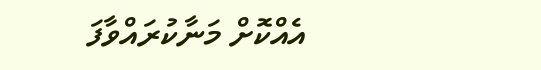އެއްކޮށް މަނާކުރައްވާފަ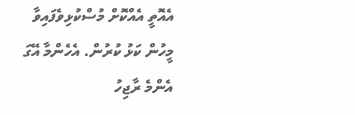އެއޮތީ އެއްކޮށް މުސްކުޅިވެފައިވާ މީހުން ކަޅު ކުރުން. އެހެންމާ އޭގަ އެންމެ ރާޖިހު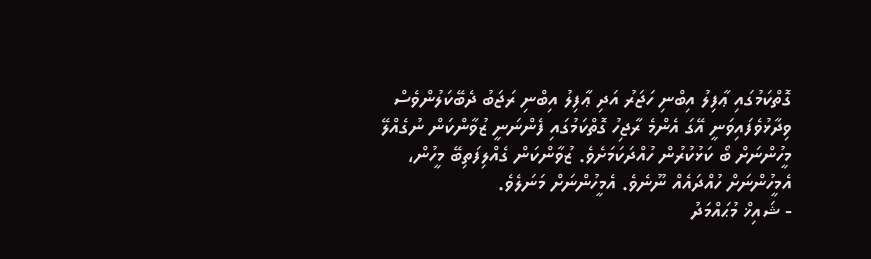ގޮތްކަމުގައި ޢާފިލު އިބްނި ހަޖަރު އަދި ޢާފިލު އިބްނި ރަޖަބު ދެބޭކަލުންވެސް ވިދާޅުވެފައިވަނީ އޭގަ އެންމެ ރާޖިހު ގޮތްކަމުގައި ފެންނަނީ ޒުވާންކަން ނުގެއްލޭ މީހުންނަށް ބޯ ކަޅުކުރުން ހުއްދަކަމަށެވެ. ޒުވާންކަން ގެއްލިފަތިބޭ މީހުން، އެމީހުންނަށް ހުއްދައެއް ނޫނެވެ. އެމީހުންނަށް މަނަލެވެ.
- ޝައިޚް މުޙައްމަދު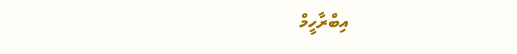އިބްރާހީމް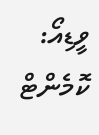ވީޑިއޯ:
ކޮމެންޓް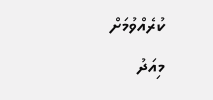ކުރެއްވުމަށް
މިއަދު